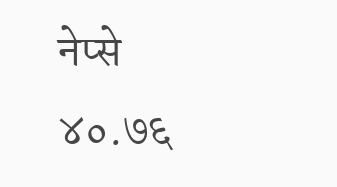नेप्से ४०.७६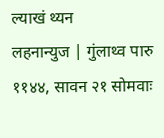ल्याखं थ्यन
लहनान्युज | गुंलाथ्व पारु ११४४, सावन २१ सोमवाः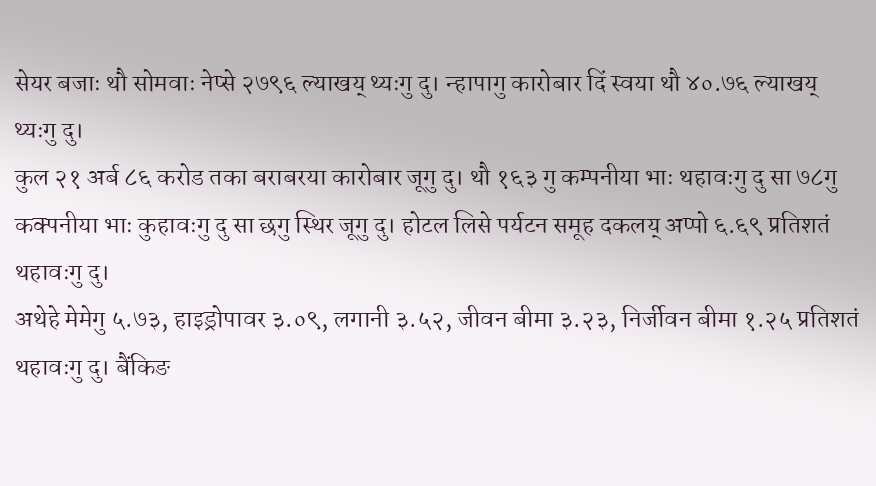सेयर बजाः थौ सोमवाः नेप्से २७९६ ल्याखय् थ्यःगु दु। न्हापागु कारोबार दिं स्वया थौ ४०.७६ ल्याखय् थ्यःगु दु।
कुल २१ अर्ब ८६ करोड तका बराबरया कारोबार जूगु दु। थौ १६३ गु कम्पनीया भाः थहावःगु दु सा ७८गु कक्पनीया भाः कुहावःगु दु सा छगु स्थिर जूगु दु। होटल लिसे पर्यटन समूह दकलय् अप्पो ६.६९ प्रतिशतं थहावःगु दु।
अथेहे मेमेगु ५.७३, हाइड्रोपावर ३.०९, लगानी ३.५२, जीवन बीमा ३.२३, निर्जीवन बीमा १.२५ प्रतिशतं थहावःगु दु। बैंकिङ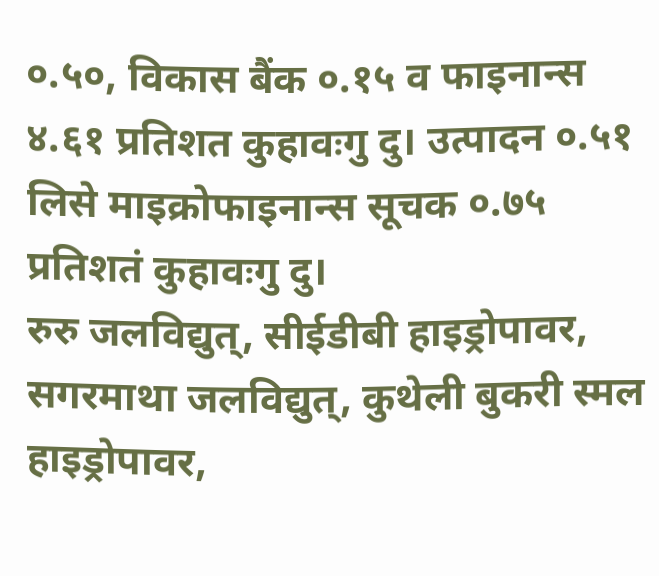०.५०, विकास बैंक ०.१५ व फाइनान्स ४.६१ प्रतिशत कुहावःगु दु। उत्पादन ०.५१ लिसे माइक्रोफाइनान्स सूचक ०.७५ प्रतिशतं कुहावःगु दु।
रुरु जलविद्युत्, सीईडीबी हाइड्रोपावर, सगरमाथा जलविद्युत्, कुथेली बुकरी स्मल हाइड्रोपावर,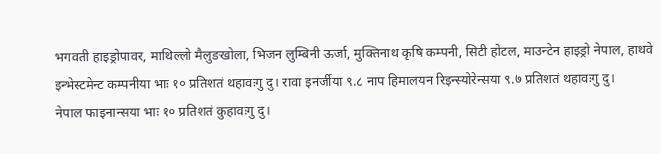भगवती हाइड्रोपावर, माथिल्लो मैलुङखोला, भिजन लुम्बिनी ऊर्जा, मुक्तिनाथ कृषि कम्पनी, सिटी होटल, माउन्टेन हाइड्रो नेपाल, हाथवे इन्भेस्टमेन्ट कम्पनीया भाः १० प्रतिशतं थहावःगु दु। रावा इनर्जीया ९.८ नाप हिमालयन रिइन्स्योरेन्सया ९.७ प्रतिशतं थहावःगु दु।
नेपाल फाइनान्सया भाः १० प्रतिशतं कुहावःगु दु।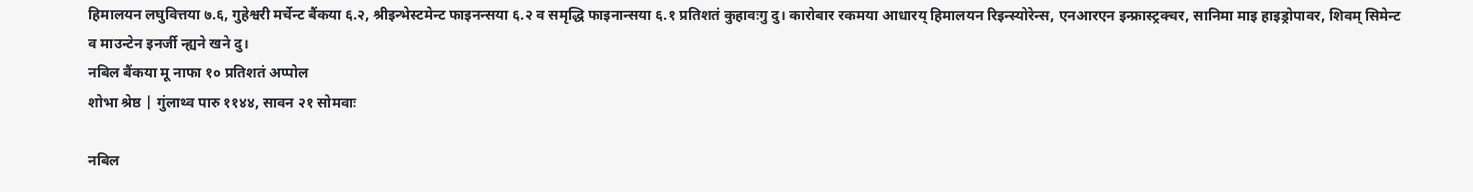हिमालयन लघुवित्तया ७.६, गुहेश्वरी मर्चेन्ट बैंकया ६.२, श्रीइन्भेस्टमेन्ट फाइनन्सया ६.२ व समृद्धि फाइनान्सया ६.१ प्रतिशतं कुहावःगु दु। कारोबार रकमया आधारय् हिमालयन रिइन्स्योरेन्स, एनआरएन इन्फ्रास्ट्रक्चर, सानिमा माइ हाइड्रोपावर, शिवम् सिमेन्ट व माउन्टेन इनर्जी न्ह्यने खने दु।
नबिल बैंकया मू नाफा १० प्रतिशतं अप्पोल
शोभा श्रेष्ठ | गुंलाथ्व पारु ११४४, सावन २१ सोमवाः

नबिल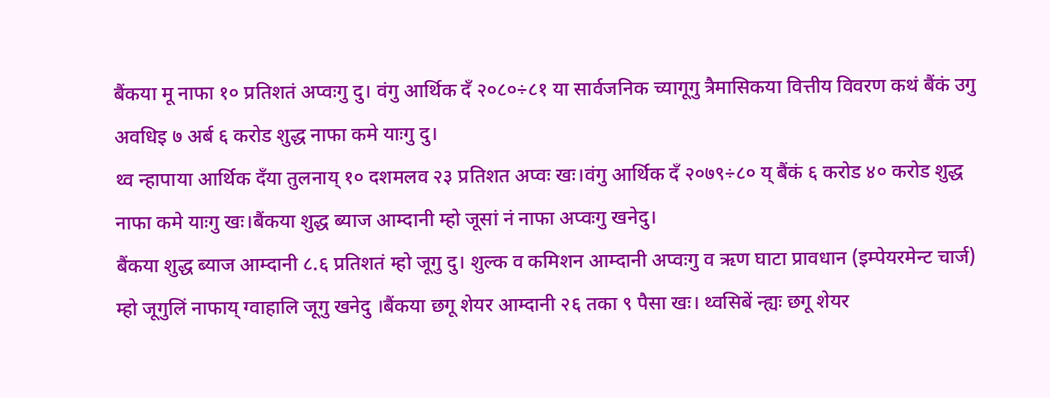बैंकया मू नाफा १० प्रतिशतं अप्वःगु दु। वंगु आर्थिक दँ २०८०÷८१ या सार्वजनिक च्यागूगु त्रैमासिकया वित्तीय विवरण कथं बैंकं उगु अवधिइ ७ अर्ब ६ करोड शुद्ध नाफा कमे याःगु दु।
थ्व न्हापाया आर्थिक दँया तुलनाय् १० दशमलव २३ प्रतिशत अप्वः खः।वंगु आर्थिक दँ २०७९÷८० य् बैंकं ६ करोड ४० करोड शुद्ध नाफा कमे याःगु खः।बैंकया शुद्ध ब्याज आम्दानी म्हो जूसां नं नाफा अप्वःगु खनेदु।
बैंकया शुद्ध ब्याज आम्दानी ८.६ प्रतिशतं म्हो जूगु दु। शुल्क व कमिशन आम्दानी अप्वःगु व ऋण घाटा प्रावधान (इम्पेयरमेन्ट चार्ज) म्हो जूगुलिं नाफाय् ग्वाहालि जूगु खनेदु ।बैंकया छगू शेयर आम्दानी २६ तका ९ पैसा खः। थ्वसिबें न्ह्यः छगू शेयर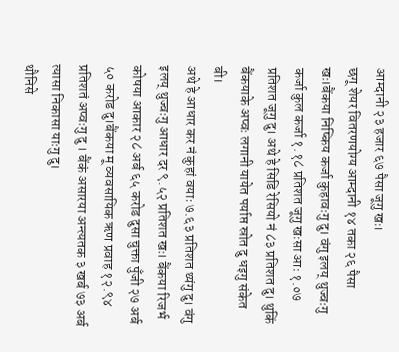आम्दानी २३ हजार ६७ पैसा जूगु खः।
छगू शेयर वितरणयोग्य आम्दानी १४ तका २६ पैसा खः।बैंकया निष्किय कर्जा कुहावःगु दु। वंगु इलय् थुज्वःगु कर्जा कुल कर्जा १.१८ प्रतिशत जूगु खःसा आः १.०७ प्रतिशत जूगु दु। अथे हे सिडि रेसियो नं ८३ प्रतिशत दु। थुकिं बैंकयाके अप्वः लगानी यायेत पर्याप्त स्रोत दु धइगु संकेत बी।
अथे हे आधार कर नं कुहां वयाः ७.६३ प्रतिशत थ्यंगु दु। वंगु इलय् थुज्वःगु आधार दर ९.५२ प्रतिशत खः। बैंकया रिजर्भ कोषया आकार २८ अर्ब ६५ करोड दुसा चुक्ता पुँजी २७ अर्ब ५० करोड दु।बैंकया मू व्यवसायिक ऋण प्रवाह १२.९४ प्रतिशतं अप्वःगु दु । बैंकं असारया अन्त्यतक ३ खर्ब ७३ अर्ब त्यासा निकासा याःगु दु।
थौनिसे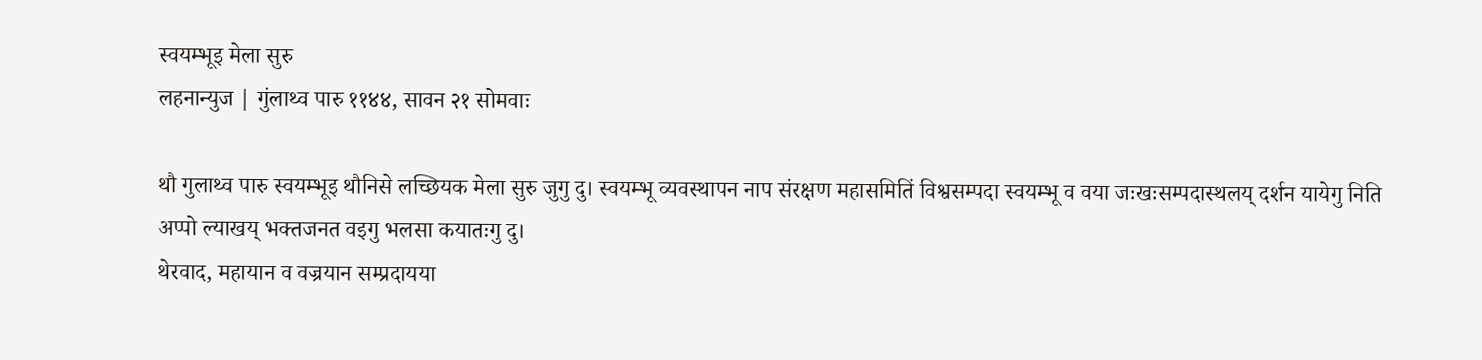स्वयम्भूइ मेला सुरु
लहनान्युज | गुंलाथ्व पारु ११४४, सावन २१ सोमवाः

थौ गुलाथ्व पारु स्वयम्भूइ थौनिसे लच्छियक मेला सुरु जुगु दु। स्वयम्भू व्यवस्थापन नाप संरक्षण महासमितिं विश्वसम्पदा स्वयम्भू व वया जःखःसम्पदास्थलय् दर्शन यायेगु निति अप्पो ल्याखय् भक्तजनत वइगु भलसा कयातःगु दु।
थेरवाद, महायान व वज्रयान सम्प्रदायया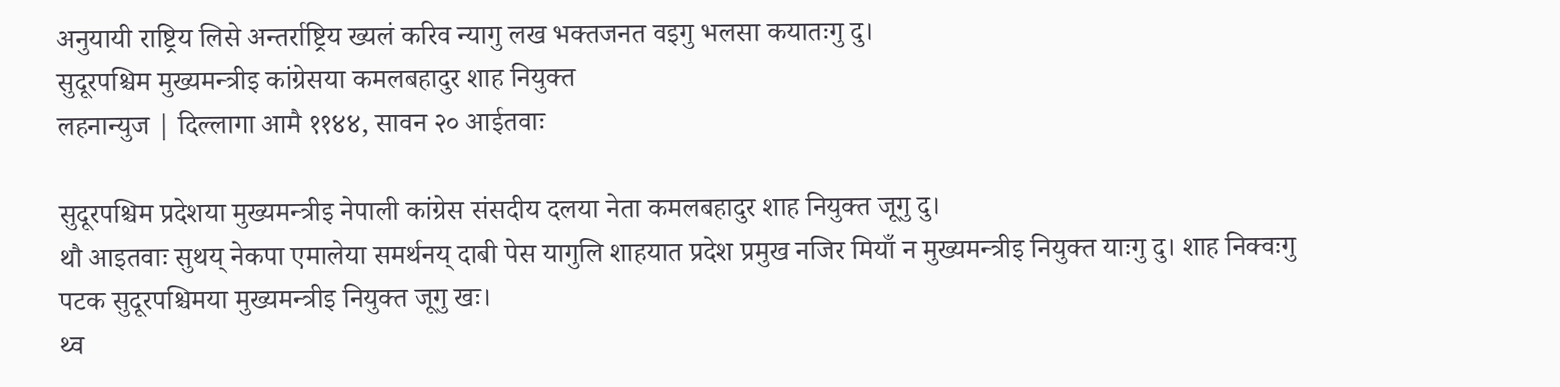अनुयायी राष्ट्रिय लिसे अन्तर्राष्ट्रिय ख्यलं करिव न्यागु लख भक्तजनत वइगु भलसा कयातःगु दु।
सुदूरपश्चिम मुख्यमन्त्रीइ कांग्रेसया कमलबहादुर शाह नियुक्त
लहनान्युज | दिल्लागा आमै ११४४, सावन २० आईतवाः

सुदूरपश्चिम प्रदेशया मुख्यमन्त्रीइ नेपाली कांग्रेस संसदीय दलया नेता कमलबहादुर शाह नियुक्त जूगु दु।
थौ आइतवाः सुथय् नेकपा एमालेया समर्थनय् दाबी पेस यागुलि शाहयात प्रदेश प्रमुख नजिर मियाँ न मुख्यमन्त्रीइ नियुक्त याःगु दु। शाह निक्वःगु पटक सुदूरपश्चिमया मुख्यमन्त्रीइ नियुक्त जूगु खः।
थ्व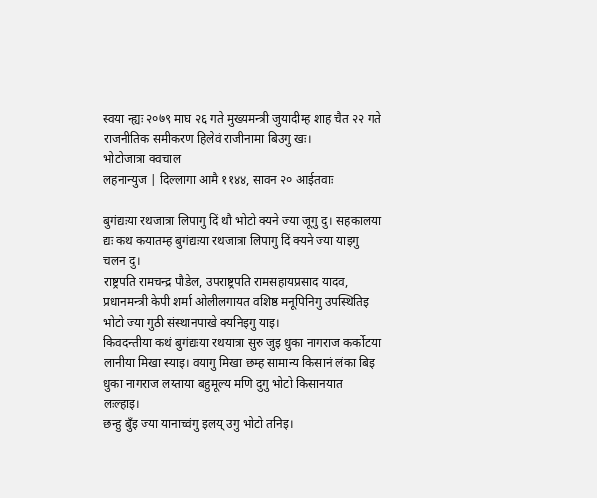स्वया न्ह्यः २०७९ माघ २६ गते मुख्यमन्त्री जुयादीम्ह शाह चैत २२ गते राजनीतिक समीकरण हिलेवं राजीनामा बिउगु खः।
भोटोजात्रा क्वचाल
लहनान्युज | दिल्लागा आमै ११४४, सावन २० आईतवाः

बुगंद्यःया रथजात्रा लिपागु दिं थौ भोटो क्यने ज्या जूगु दु। सहकालया द्यः कथ कयातम्ह बुगंद्यःया रथजात्रा लिपागु दिं क्यने ज्या याइगु चलन दु।
राष्ट्रपति रामचन्द्र पौडेल, उपराष्ट्रपति रामसहायप्रसाद यादव, प्रधानमन्त्री केपी शर्मा ओलीलगायत वशिष्ठ मनूपिनिगु उपस्थितिइ भोटो ज्या गुठी संस्थानपाखे क्यनिइगु याइ।
किवदन्तीया कथं बुगंद्यःया रथयात्रा सुरु जुइ धुका नागराज कर्कोटया लानीया मिखा स्याइ। वयागु मिखा छम्ह सामान्य किसानं लंका बिइ धुका नागराज लय्ताया बहुमूल्य मणि दुगु भोटो किसानयात लःल्हाइ।
छन्हु बुँइ ज्या यानाच्वंगु इलय् उगु भोटो तनिइ।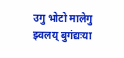उगु भोटो मालेगु झ्वलय् बुगंद्यःया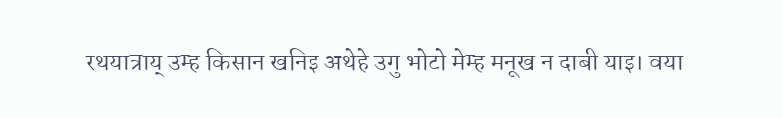रथयात्राय् उम्ह किसान खनिइ अथेहे उगु भोटो मेम्ह मनूख न दाबी याइ। वया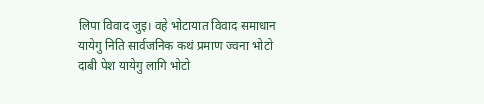लिपा विवाद जुइ। वहे भोटायात विवाद समाधान यायेगु निति सार्वजनिक कथं प्रमाण ज्वना भोटो दाबी पेश यायेगु लागि भोटो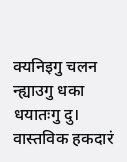क्यनिइगु चलन न्ह्याउगु धका धयातःगु दु।
वास्तविक हकदारं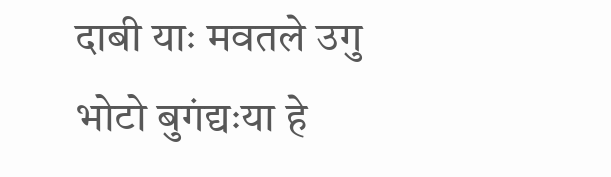दाबी याः मवतले उगु भोटो बुगंद्यःया हे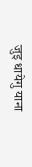जुइ धायेगु याना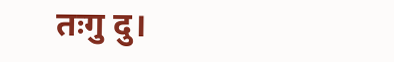तःगु दु।